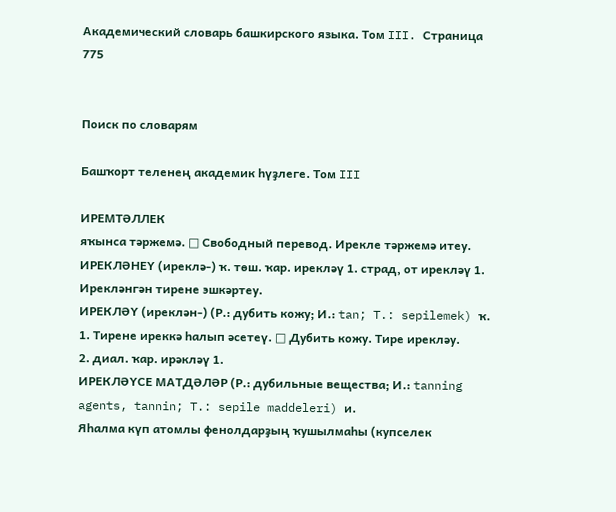Академический словарь башкирского языка. Том III. Страница 775


Поиск по словарям

Башҡорт теленең академик һүҙлеге. Том III

ИРЕМТӘЛЛЕК
яҡынса тәржемә. □ Свободный перевод. Ирекле тәржемә итеу.
ИРЕКЛӘНЕҮ (иреклә-) ҡ. төш. ҡар. ирекләү 1. страд, от ирекләү 1. Ирекләнгән тирене эшкәртеу.
ИРЕКЛӘҮ (иреклән-) (Р.: дубить кожу; И.: tan; T.: sepilemek) ҡ.
1. Тирене иреккә һалып әсетеү. □ Дубить кожу. Тире ирекләу.
2. диал. ҡар. ирәкләү 1.
ИРЕКЛӘҮСЕ МАТДӘЛӘР (Р.: дубильные вещества; И.: tanning agents, tannin; T.: sepile maddeleri) и.
Яһалма күп атомлы фенолдарҙың ҡушылмаһы (купселек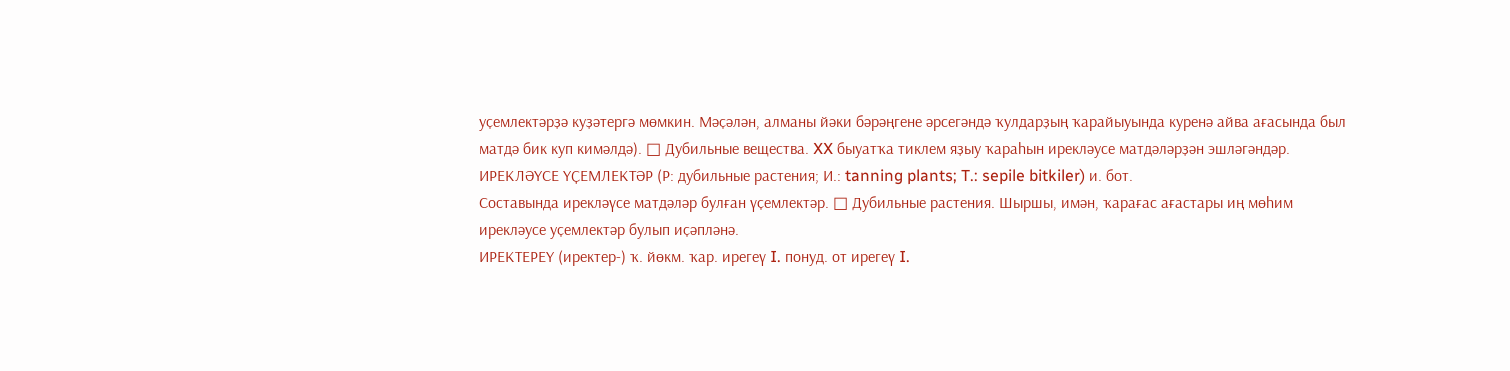уҫемлектәрҙә куҙәтергә мөмкин. Мәҫәлән, алманы йәки бәрәңгене әрсегәндә ҡулдарҙың ҡарайыуында куренә айва ағасында был матдә бик куп кимәлдә). □ Дубильные вещества. XX быуатҡа тиклем яҙыу ҡараһын ирекләусе матдәләрҙән эшләгәндәр.
ИРЕКЛӘҮСЕ ҮҪЕМЛЕКТӘР (Р: дубильные растения; И.: tanning plants; T.: sepile bitkiler) и. бот.
Составында ирекләүсе матдәләр булған үҫемлектәр. □ Дубильные растения. Шыршы, имән, ҡарағас ағастары иң мөһим ирекләусе уҫемлектәр булып иҫәпләнә.
ИРЕКТЕРЕҮ (иректер-) ҡ. йөкм. ҡар. ирегеү I. понуд. от ирегеү I.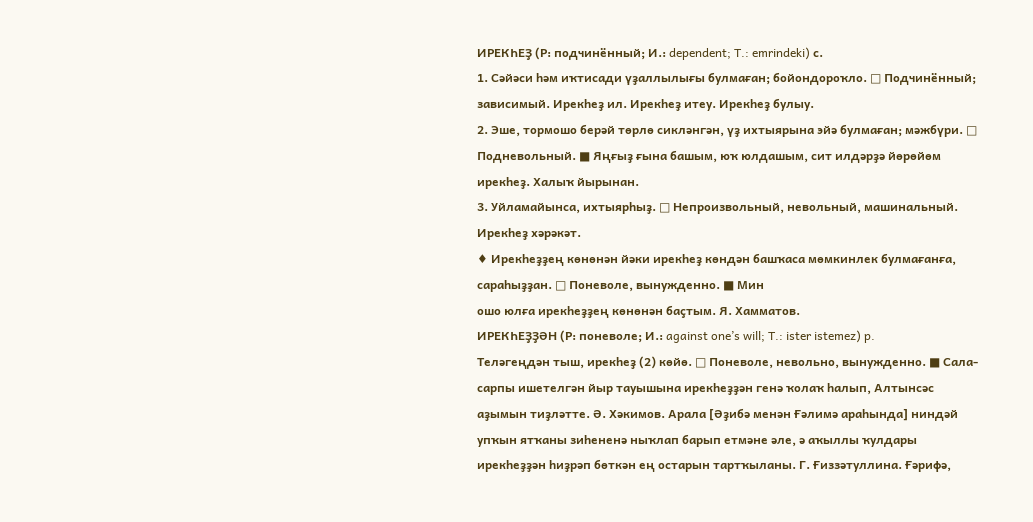ИРЕКҺЕҘ (Р: подчинённый; И.: dependent; T.: emrindeki) с.
1. Сәйәси һәм иҡтисади үҙаллылығы булмаған; бойондороҡло. □ Подчинённый; зависимый. Ирекһеҙ ил. Ирекһеҙ итеу. Ирекһеҙ булыу.
2. Эше, тормошо берәй төрлө сикләнгән, үҙ ихтыярына эйә булмаған; мәжбүри. □ Подневольный. ■ Яңғыҙ ғына башым, юҡ юлдашым, сит илдәрҙә йөрөйөм ирекһеҙ. Халыҡ йырынан.
3. Уйламайынса, ихтыярһыҙ. □ Непроизвольный, невольный, машинальный. Ирекһеҙ хәрәкәт.
♦ Ирекһеҙҙең көнөнән йәки ирекһеҙ көндән башҡаса мөмкинлек булмағанға, сараһыҙҙан. □ Поневоле, вынужденно. ■ Мин
ошо юлға ирекһеҙҙең көнөнән баҫтым. Я. Хамматов.
ИРЕКҺЕҘҘӘН (Р: поневоле; И.: against one’s will; T.: ister istemez) p.
Теләгеңдән тыш, ирекһеҙ (2) көйө. □ Поневоле, невольно, вынужденно. ■ Сала-сарпы ишетелгән йыр тауышына ирекһеҙҙән генә ҡолаҡ һалып, Алтынсәс аҙымын тиҙләтте. Ә. Хәкимов. Арала [Әҙибә менән Ғәлимә араһында] ниндәй упҡын ятҡаны зиһененә ныҡлап барып етмәне әле, ә аҡыллы ҡулдары ирекһеҙҙән һиҙрәп бөткән ең остарын тартҡыланы. Г. Ғиззәтуллина. Ғәрифә,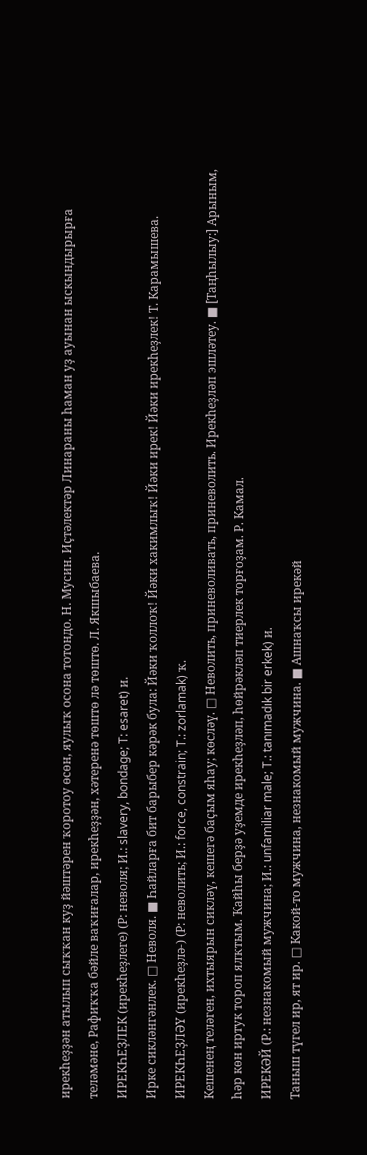ирекһеҙҙән атылып сыҡҡан куҙ йәштәрен ҡоротоу өсөн, яулыҡ осона тотондо. Н. Мусин. Иҫтәлектәр Линараны һаман уҙ ауынан ыскындырырға теләмәне, Рафиҡҡа бәйле ваҡиғалар, ирекһеҙҙән, хәтеренә төштө лә төштө. Л. Якшыбаева.
ИРЕКҺЕҘЛЕК (ирекһеҙлеге) (Р: неволя; И.: slavery, bondage; T: esaret) и.
Ирке сикләнгәнлек. □ Неволя. ■ Һайларға бит барыбер кәрәк була: Йәки ҡоллоҡ! Йәки хакимлыҡ! Йәки ирек! Йәки ирекһеҙлек! Т. Карамышева.
ИРЕКҺЕҘЛӘҮ (ирекһеҙлә-) (Р: неволить; И.: force, constrain; T.: zorlamak) ҡ.
Кешенең теләген, ихтыярын сикләү, кешегә баҫым яһау; көсләү. □ Неволить, приневоливать, приневолить. Ирекһеҙләп эшләтеу. ■ [Таңһылыу:] Арыным, һәр көн иртук тороп ялҡтым. Ҡайһы берҙә уҙемде ирекһеҙләп, һөйрәкләп тиерлек торғоҙам. Р. Камал.
ИРЕКӘЙ (Р.: незнакомый мужчина; И.: unfamiliar male; T.: tanımadık bir erkek) и.
Таныш түгел ир, ят ир. □ Какой-то мужчина, незнакомый мужчина. ■ Ашнаҡсы ирекәй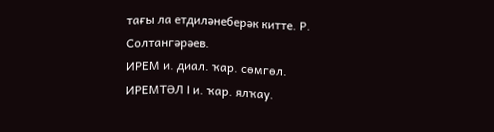тағы ла етдиләнеберәк китте. Р. Солтангәрәев.
ИРЕМ и. диал. ҡар. сөмгөл.
ИРЕМТӘЛ I и. ҡар. ялҡау.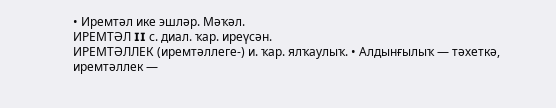• Иремтәл ике эшләр. Мәҡәл.
ИРЕМТӘЛ II с. диал. ҡар. иреүсән.
ИРЕМТӘЛЛЕК (иремтәллеге-) и. ҡар. ялҡаулыҡ. • Алдынғылыҡ — тәхеткә, иремтәллек —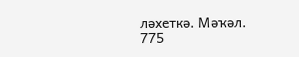ләхеткә. Мәҡәл.
775